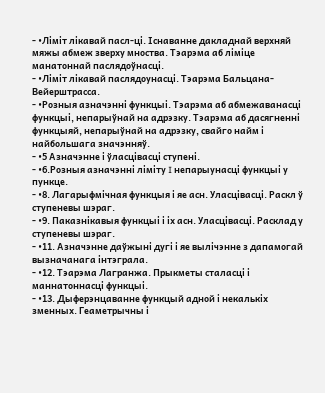- •Ліміт лікавай пасл-ці. Існаванне дакладнай верхняй мяжы абмеж зверху мноства. Тэарэма аб ліміце манатоннай паслядоўнасці.
- •Ліміт лікавай паслядоунасці. Тэарэма Бальцана-Вейерштрасса.
- •Розныя азначэнні функцыі. Тэарэма аб абмежаванасці функцыі, непарыўнай на адрэзку. Тэарэма аб дасягненні функцыяй, непарыўнай на адрэзку, свайго найм і найбольшага значэнняў.
- •5 Азначэнне і ўласцівасці ступені.
- •6.Розныя азначэннi лiмiту I непарыунасцi функцыi у пункце.
- •8. Лагарыфмічная функцыя і яе асн. Уласцівасці. Раскл ў ступеневы шэраг.
- •9. Паказнікавыя функцыі і іх асн. Уласцівасці. Расклад у ступеневы шэраг.
- •11. Азначэнне даўжыні дугі і яе вылічэнне з дапамогай вызначанага інтэграла.
- •12. Тэарэма Лагранжа. Прыкметы сталасці і маннатоннасці функцыі.
- •13. Дыферэнцаванне функцый адной і некалькіх зменных. Геаметрычны і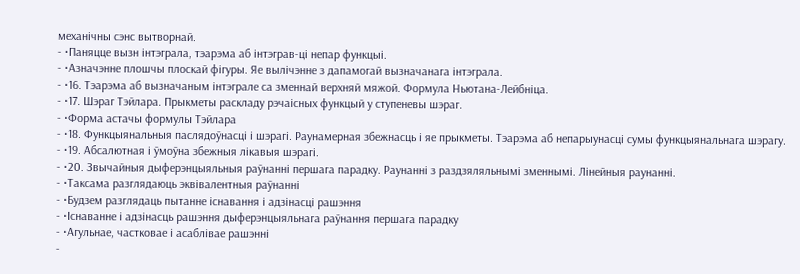механічны сэнс вытворнай.
- •Паняцце вызн інтэграла, тэарэма аб інтэграв-ці непар функцыі.
- •Азначэнне плошчы плоскай фігуры. Яе вылічэнне з дапамогай вызначанага інтэграла.
- •16. Тэарэма аб вызначаным інтэграле са зменнай верхняй мяжой. Формула Ньютана-Лейбніца.
- •17. Шэраг Тэйлара. Прыкметы раскладу рэчаісных функцый у ступеневы шэраг.
- •Форма астачы формулы Тэйлара
- •18. Функцыянальныя паслядоўнасці і шэрагі. Раунамерная збежнасць і яе прыкметы. Тэарэма аб непарыунасці сумы функцыянальнага шэрагу.
- •19. Абсалютная і ўмоўна збежныя лікавыя шэрагі.
- •20. Звычайныя дыферэнцыяльныя раўнанні першага парадку. Раунанні з раздзяляльнымі зменнымі. Лінейныя раунанні.
- •Таксама разглядаюць эквівалентныя раўнанні
- •Будзем разглядаць пытанне існавання і адзінасці рашэння
- •Існаванне і адзінасць рашэння дыферэнцыяльнага раўнання першага парадку
- •Агульнае, частковае і асаблівае рашэнні
-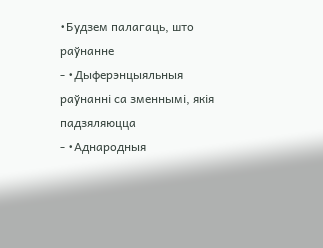•Будзем палагаць, што раўнанне
- •Дыферэнцыяльныя раўнанні са зменнымі, якія падзяляюцца
- •Аднародныя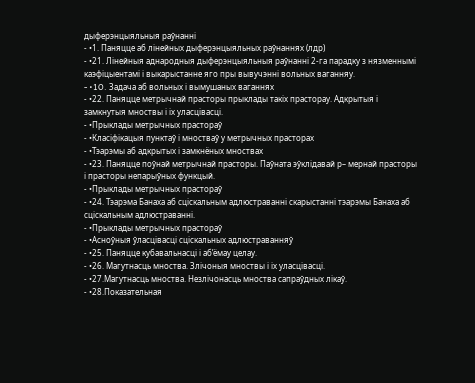дыферэнцыяльныя раўнанні
- •1. Паняцце аб лінейных дыферэнцыяльных раўнаннях (лдр)
- •21. Лінейныя аднародныя дыферэнцыяльныя раўнанні 2‑га парадку з нязменнымі каэфіцыентамі і выкарыстанне яго пры вывучэнні вольных ваганняу.
- •1O. Задача аб вольных і вымушаных ваганнях
- •22. Паняцце метрычнай прасторы прыклады такіх прасторау. Адкрытыя і замкнутыя мноствы і іх уласцівасці.
- •Прыклады метрычных прастораў
- •Класіфікацыя пунктаў і мностваў у метрычных прасторах
- •Тэарэмы аб адкрытых і замкнёных мноствах
- •23. Паняцце поўнай метрычнай прасторы. Паўната эўклідавай р– мернай прасторы і прасторы непарыўных функцый.
- •Прыклады метрычных прастораў
- •24. Тэарэма Банаха аб сціскальным адлюстраванні скарыстанні тэарэмы Банаха аб сціскальным адлюстраванні.
- •Прыклады метрычных прастораў
- •Асноўныя ўласцівасці сціскальных адлюстраванняў
- •25. Паняцце кубавальнасці і аб’ёмау целау.
- •26. Магутнасць мноства. Злічоныя мноствы і іх уласцівасці.
- •27.Магутнасць мноства. Незлічонасць мноства сапраўдных лікаў.
- •28.Показательная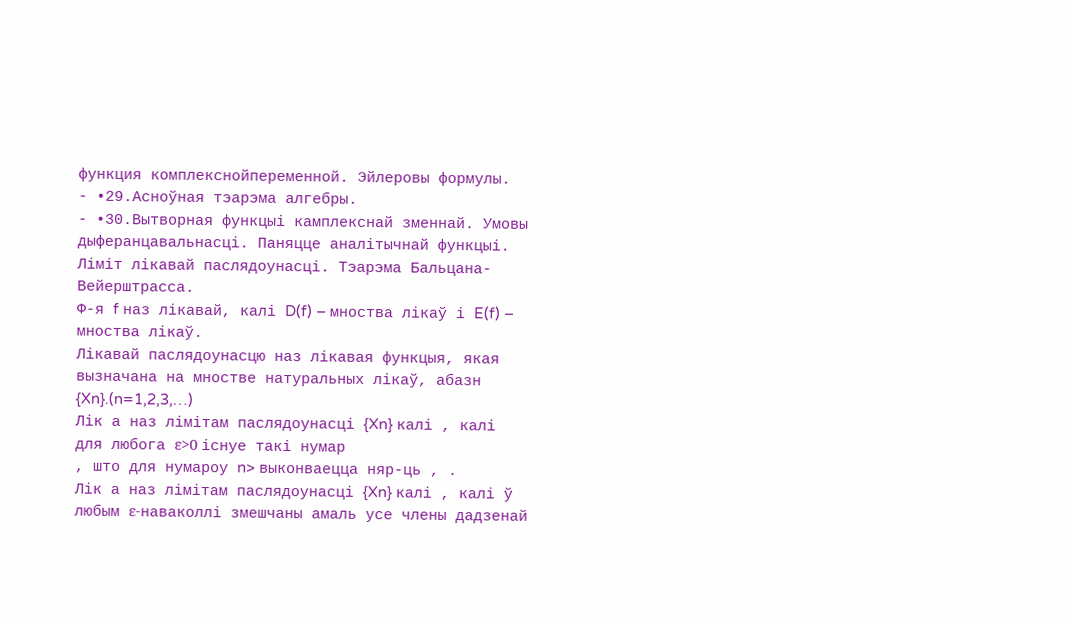функция комплекснойпеременной. Эйлеровы формулы.
- •29.Асноўная тэарэма алгебры.
- •30.Вытворная функцыі камплекснай зменнай. Умовы дыферанцавальнасці. Паняцце аналітычнай функцыі.
Ліміт лікавай паслядоунасці. Тэарэма Бальцана-Вейерштрасса.
Ф-я f наз лікавай, калі D(f) – мноства лікаў і E(f) – мноства лікаў.
Лікавай паслядоунасцю наз лікавая функцыя, якая вызначана на мностве натуральных лікаў, абазн {Xn}.(n=1,2,3,…)
Лік а наз лімітам паслядоунасці {Xn} калі , калі для любога ε>0 існуе такі нумар
, што для нумароу n> выконваецца няр-ць , .
Лік а наз лімітам паслядоунасці {Xn} калі , калі ў любым ε-наваколлі змешчаны амаль усе члены дадзенай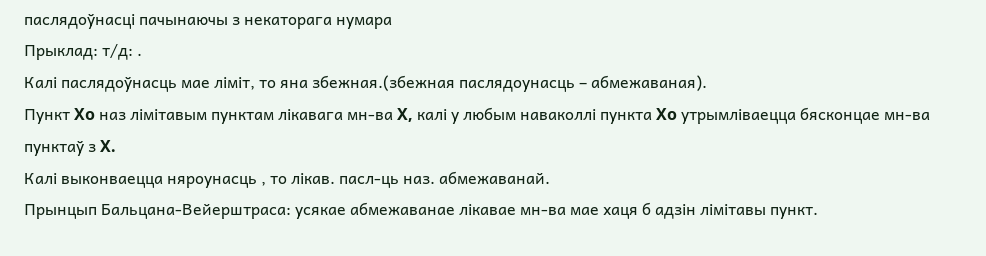паслядоўнасці пачынаючы з некаторага нумара
Прыклад: т/д: .
Калі паслядоўнасць мае ліміт, то яна збежная.(збежная паслядоунасць – абмежаваная).
Пункт Xo наз лімітавым пунктам лікавага мн-ва X, калі у любым наваколлі пункта Xo утрымліваецца бясконцае мн-ва пунктаў з X.
Калi выконваецца няроунасць , то лiкав. пасл-ць наз. абмежаванай.
Прынцып Бальцана-Вейерштраса: усякае абмежаванае лікавае мн-ва мае хаця б адзін лімітавы пункт.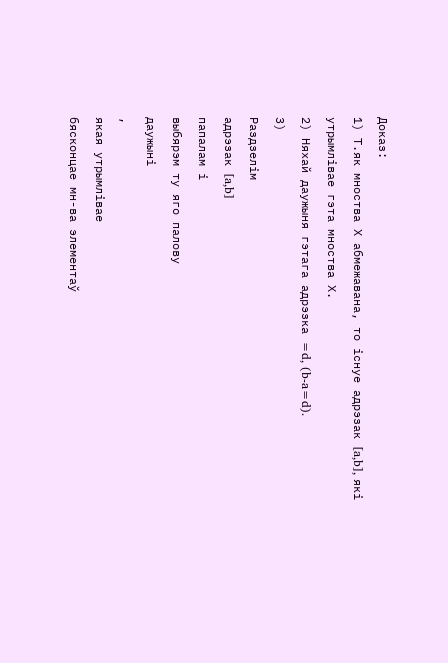Доказ:
1) Т.як мноства Х абмежавана, то існуе адрэзак [a,b], які утрымлівае гэта мноства Х.
2) Няхай даужыня гэтага адрэзка =d, (b-a=d).
3)
Раздзелім
адрэзак [a,b]
папалам і
выбярэм ту яго палову
даужыні
,
якая утрымлівае
бясконцае мн-ва элементаў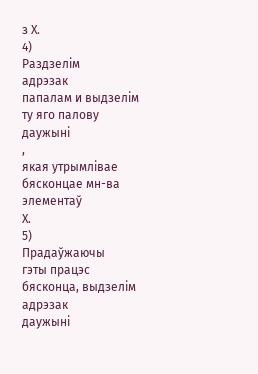з Х.
4)
Раздзелім
адрэзак
папалам и выдзелім
ту яго палову
даужыні
,
якая утрымлівае
бясконцае мн-ва элементаў
Х.
5)
Прадаўжаючы
гэты працэс бясконца, выдзелім
адрэзак
даужыні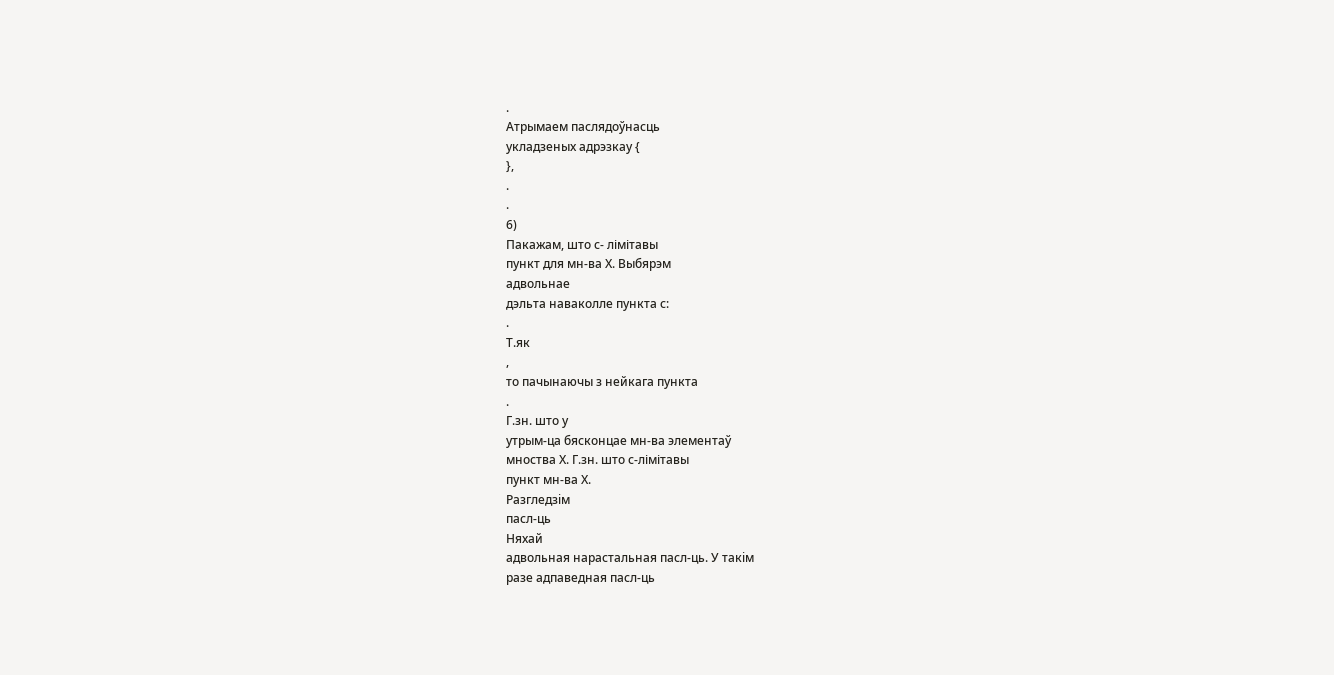.
Атрымаем паслядоўнасць
укладзеных адрэзкау {
},
.
.
6)
Пакажам, што с- лімітавы
пункт для мн-ва Х. Выбярэм
адвольнае
дэльта наваколле пункта с:
.
Т.як
,
то пачынаючы з нейкага пункта
.
Г.зн. што у
утрым-ца бясконцае мн-ва элементаў
мноства Х. Г.зн. што с-лімітавы
пункт мн-ва Х.
Разгледзiм
пасл-ць
Няхай
адвольная нарастальная пасл-ць. У такiм
разе адпаведная пасл-ць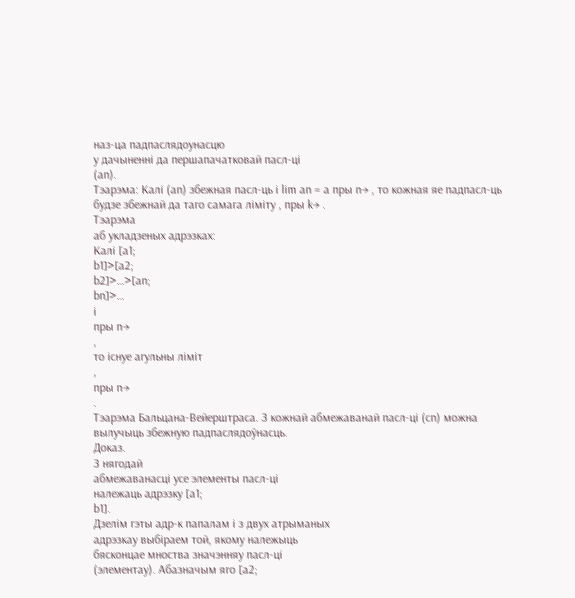наз-ца падпаслядоунасцю
у дачыненнi да першапачатковай пасл-цi
(аn).
Тэарэма: Калi (аn) збежная пасл-ць i lim an = а пры n→ , то кожная яе падпасл-ць будзе збежнай да таго самага лiмiту , пры k→ .
Тэарэма
аб укладзеных адрэзках:
Калi [a1;
b1]>[a2;
b2]>…>[an;
bn]>…
i
пры n→
,
то iснуе агульны лiмiт
,
пры n→
.
Тэарэма Бальцана-Вейерштраса. З кожнай абмежаванай пасл-цi (сn) можна вылучыць збежную падпаслядоўнасць.
Доказ.
З нягодай
абмежаванасцi усе элементы пасл-цi
належаць адрэзку [a1;
b1].
Дзелiм гэты адр-к папалам i з двух атрыманых
адрэзкау выбiраем той, якому належыць
бясконцае мноства значэнняу пасл-цi
(элементау). Абазначым яго [a2;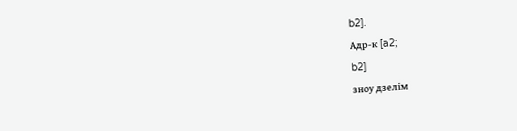b2].
Адр-к [a2;
b2]
зноу дзелiм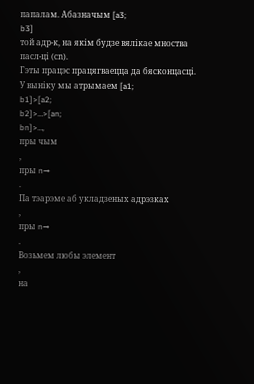папалам. Абазначым [a3;
b3]
той адр-к, на якiм будзе вялiкае мноства
пасл-цi (сn).
Гэты працэс працягваецца да бясконцасцi.
У вынiку мы атрымаем [a1;
b1]>[a2;
b2]>…>[an;
bn]>…,
пры чым
,
пры n→
.
Па тэарэме аб укладзеных адрэзках
,
пры n→
.
Возьмем любы элемент
,
на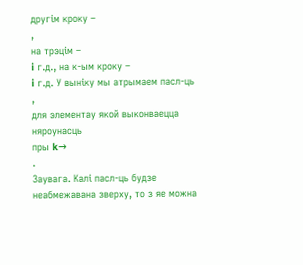другiм кроку –
,
на трэцiм –
i г.д., на к-ым кроку –
i г.д. У вынiку мы атрымаем пасл-ць
,
для элементау якой выконваецца няроунасць
пры k→
.
Заувага. Калi пасл-ць будзе неабмежавана зверху, то з яе можна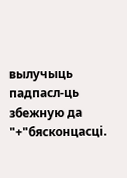вылучыць падпасл-ць збежную да "+"бясконцасцi.